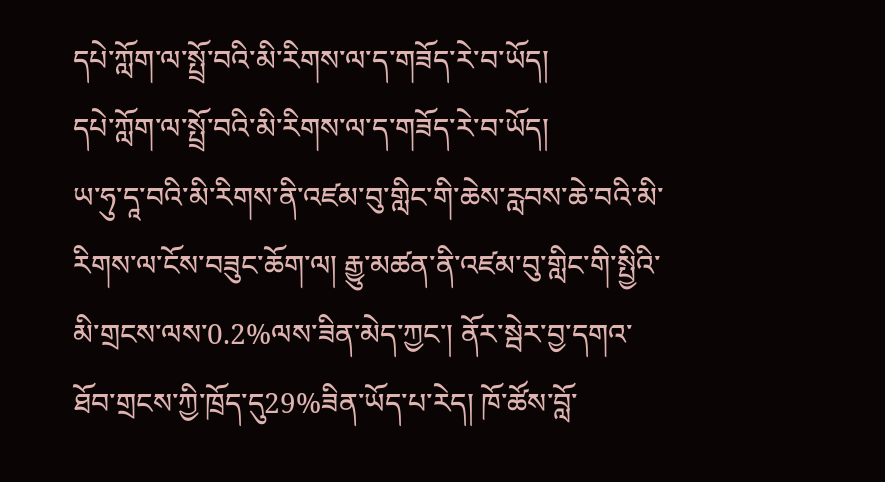དཔེ་ཀློག་ལ་སྤྲོ་བའི་མི་རིགས་ལ་ད་གཟོད་རེ་བ་ཡོད།
དཔེ་ཀློག་ལ་སྤྲོ་བའི་མི་རིགས་ལ་ད་གཟོད་རེ་བ་ཡོད།
ཡ་ཧུ་དཱ་བའི་མི་རིགས་ནི་འཛམ་བུ་གླིང་གི་ཆེས་རླབས་ཆེ་བའི་མི་རིགས་ལ་ངོས་བཟུང་ཆོག་ལ། རྒྱུ་མཚན་ནི་འཛམ་བུ་གླིང་གི་སྤྱིའི་མི་གྲངས་ལས་0.2%ལས་ཟིན་མེད་ཀྱང་། ནོར་སྦེར་བྱ་དགའ་ཐོབ་གྲངས་ཀྱི་ཁྲོད་དུ29%ཟིན་ཡོད་པ་རེད། ཁོ་ཚོས་བློ་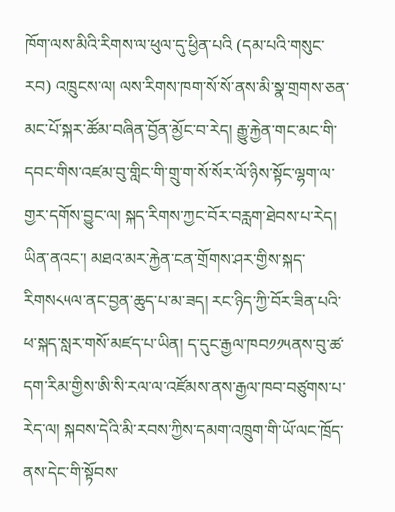ཁོག་ལས་མིའི་རིགས་ལ་ཕུལ་དུ་ཕྱིན་པའི (དམ་པའི་གསུང་རབ) འཁྲུངས་ལ། ལས་རིགས་ཁག་སོ་སོ་ནས་མི་སྣ་གྲགས་ཅན་མང་པོ་སྐར་ཚོམ་བཞིན་བྱོན་མྱོང་བ་རེད། རྒྱུ་རྐྱེན་གང་མང་གི་དབང་གིས་འཛམ་བུ་གླིང་གི་གྲུ་ག་སོ་སོར་ལོ་ཉིས་སྟོང་ལྷག་ལ་གྱར་དགོས་བྱུང་ལ། སྐད་རིགས་ཀྱང་བོར་བརླག་ཐེབས་པ་རེད། ཡིན་ནའང་། མཐའ་མར་རྐྱེན་ངན་གྲོགས་ཤར་གྱིས་སྐད་རིགས༨༥ལ་ནང་བྱན་ཆུད་པ་མ་ཟད། རང་ཉིད་ཀྱི་བོར་ཟིན་པའི་ཕ་སྐད་སླར་གསོ་མཛད་པ་ཡིན། ད་དུང་རྒྱལ་ཁབ༡༡༥ནས་བུ་ཚ་དག་རིམ་གྱིས་ཨི་སི་རལ་ལ་འཛོམས་ནས་རྒྱལ་ཁབ་བཙུགས་པ་རེད་ལ། སྐབས་དེའི་མི་རབས་ཀྱིས་དམག་འཁྲུག་གི་ཡོ་ལང་ཁྲོད་ནས་དེང་གི་སྟོབས་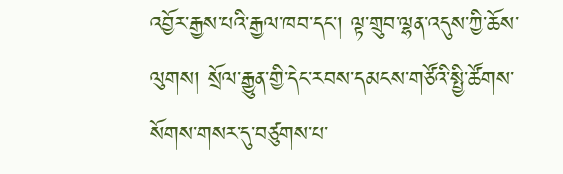འབྱོར་རྒྱས་པའི་རྒྱལ་ཁབ་དང་། ལྟ་གྲུབ་ལྷན་འདུས་ཀྱི་ཆོས་ལུགས། སྲོལ་རྒྱུན་གྱི་དེང་རབས་དམངས་གཙོའི་སྤྱི་ཚོགས་སོགས་གསར་དུ་བཙུགས་པ་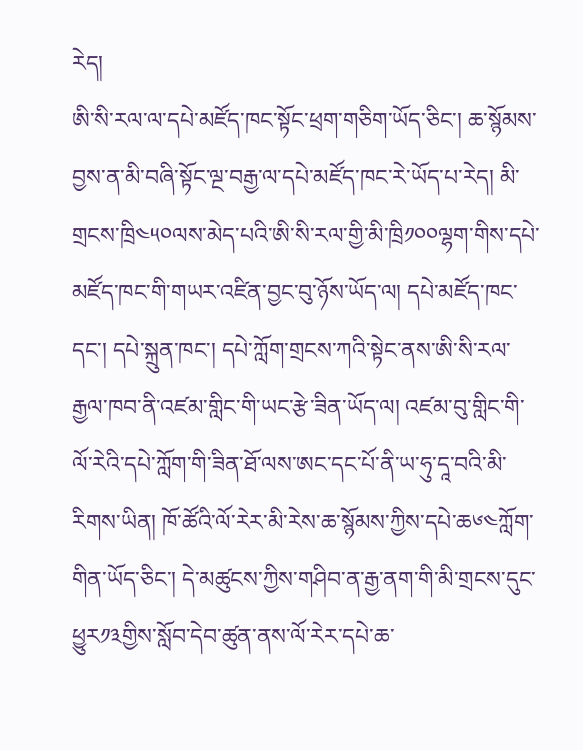རེད།
ཨི་སི་རལ་ལ་དཔེ་མཛོད་ཁང་སྟོང་ཕྲག་གཅིག་ཡོད་ཅིང་། ཆ་སྙོམས་བྱས་ན་མི་བཞི་སྟོང་ལྔ་བརྒྱ་ལ་དཔེ་མཛོད་ཁང་རེ་ཡོད་པ་རེད། མི་གྲངས་ཁྲི༤༥༠ལས་མེད་པའི་ཨི་སི་རལ་གྱི་མི་ཁྲི༡༠༠ལྷག་གིས་དཔེ་མཛོད་ཁང་གི་གཡར་འཛིན་བྱང་བུ་ཉོས་ཡོད་ལ། དཔེ་མཛོད་ཁང་དང་། དཔེ་སྐྲུན་ཁང་། དཔེ་ཀློག་གྲངས་ཀའི་སྟེང་ནས་ཨི་སི་རལ་རྒྱལ་ཁབ་ནི་འཛམ་གླིང་གི་ཡང་རྩེ་ཟིན་ཡོད་ལ། འཛམ་བུ་གླིང་གི་ལོ་རེའི་དཔེ་ཀློག་གི་ཟིན་ཐོ་ལས་ཨང་དང་པོ་ནི་ཡ་ཧུ་དཱ་བའི་མི་རིགས་ཡིན། ཁོ་ཚོའི་ལོ་རེར་མི་རེས་ཆ་སྙོམས་ཀྱིས་དཔེ་ཆ༦༤ཀློག་གིན་ཡོད་ཅིང་། དེ་མཚུངས་ཀྱིས་གཤིབ་ན་རྒྱ་ནག་གི་མི་གྲངས་དུང་ཕྱུར༡༣གྱིས་སློབ་དེབ་ཚུན་ནས་ལོ་རེར་དཔེ་ཆ་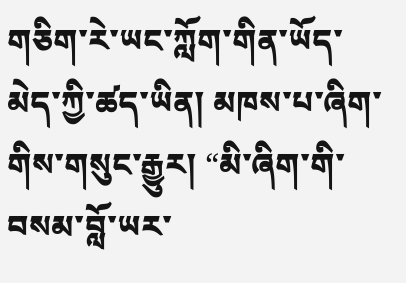གཅིག་རེ་ཡང་ཀློག་གིན་ཡོད་མེད་ཀྱི་ཚད་ཡིན། མཁས་པ་ཞིག་གིས་གསུང་རྒྱུར། “མི་ཞིག་གི་བསམ་བློ་ཡར་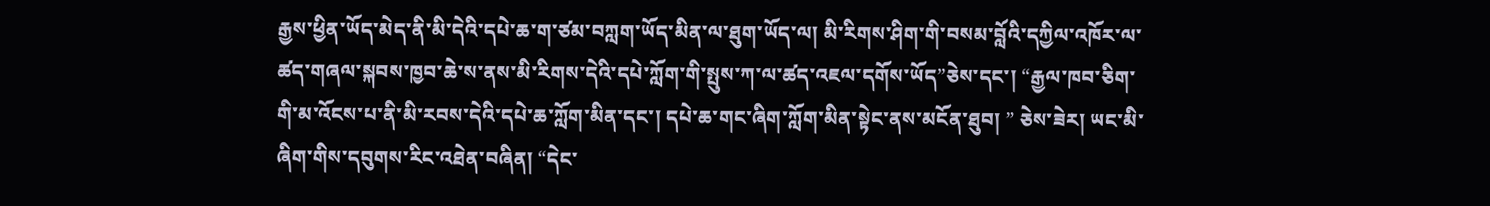རྒྱས་ཕྱིན་ཡོད་མེད་ནི་མི་དེའི་དཔེ་ཆ་ག་ཙམ་བཀླག་ཡོད་མིན་ལ་ཐུག་ཡོད་ལ། མི་རིགས་ཤིག་གི་བསམ་བློའི་དཀྱིལ་འཁོར་ལ་ཚད་གཞལ་སྐབས་ཁྱབ་ཆེ་ས་ནས་མི་རིགས་དེའི་དཔེ་ཀློག་གི་སྤུས་ཀ་ལ་ཚད་འཇལ་དགོས་ཡོད”ཅེས་དང་། “རྒྱལ་ཁབ་ཅིག་གི་མ་འོངས་པ་ནི་མི་རབས་དེའི་དཔེ་ཆ་ཀློག་མིན་དང་། དཔེ་ཆ་གང་ཞིག་ཀློག་མིན་སྟེང་ནས་མངོན་ཐུབ། ” ཅེས་ཟེར། ཡང་མི་ཞིག་གིས་དབུགས་རིང་འཐེན་བཞིན། “དེང་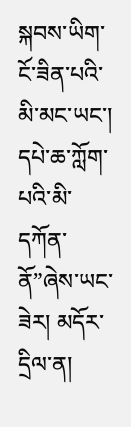སྐབས་ཡིག་ངོ་ཟིན་པའི་མི་མང་ཡང་། དཔེ་ཆ་ཀློག་པའི་མི་དཀོན་ནོ”ཞེས་ཡང་ཟེར། མདོར་དྲིལ་ན།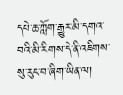དཔེ་ཆ་ཀློག་རྒྱུར་མི་དགའ་བའི་མི་རིགས་དེ་ནི་འཇིགས་སུ་རུང་བ་ཞིག་ཡིན་ལ།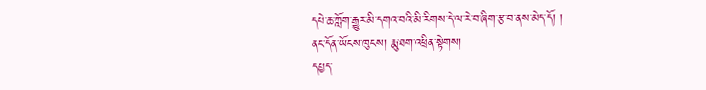དཔེ་ཆ་ཀློག་རྒྱུར་མི་དགའ་བའི་མི་རིགས་དེ་ལ་རེ་བ་ཞིག་རྩ་བ་ནས་མེད་དོ། །
ནང་དོན་ཡོངས་ཁུངས། རྨུ་ཐག་འཕྲིན་སྟེགས།
དཔྱད་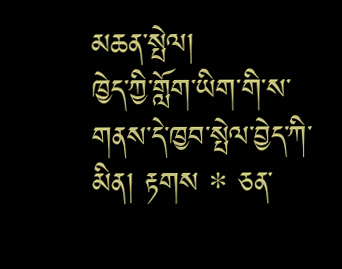མཆན་སྤེལ།
ཁྱེད་ཀྱི་གློག་ཡིག་གི་ས་གནས་དེ་ཁྱབ་སྤེལ་བྱེད་ཀི་མིན། རྟགས * ཅན་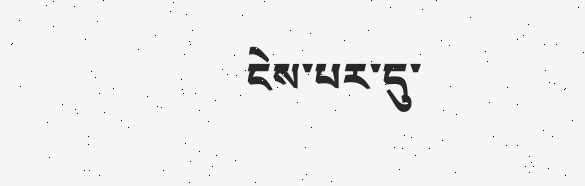ངེས་པར་དུ་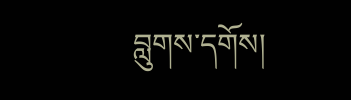བླུགས་དགོས།